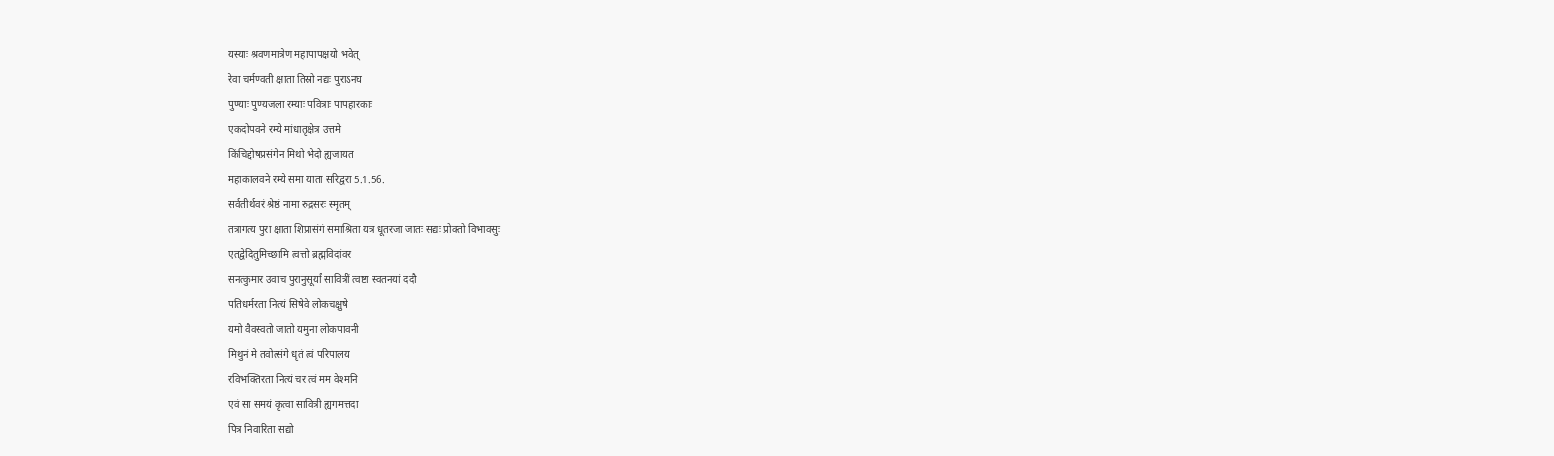यस्याः श्रवणमात्रेण महापापक्षयो भवेत्
रेवा चर्मण्वती क्षाता तिस्रो नद्यः पुराऽनघ
पुण्याः पुण्यजला रम्याः पवित्राः पापहारकाः
एकदोपवने रम्ये मांधातृक्षेत्र उत्तमे
किंचिद्दोषप्रसंगेन मिथो भेदो ह्यजायत
महाकालवने रम्ये समा याता सरिद्वरा 5.1.56.
सर्वतीर्थवरं श्रेष्ठं नामा रुद्रसरः स्मृतम्
तत्रागत्य पुरा क्षाता शिप्रासंगं समाश्रिता यत्र धूतरजा जातः सद्यः प्रोक्तो विभावसुः
एतद्वेदितुमिच्छामि त्वत्तो ब्रह्मविदांवर
सनत्कुमार उवाच पुरानुसूर्यां सावित्रीं त्वष्टा स्वतनयां ददौ
पतिधर्मरता नित्यं सिषेवे लोकचक्षुषे
यमो वैवस्वतो जातो यमुना लोकपावनी
मिथुनं मे तवोत्संगे धृतं त्वं परिपालय
रविभक्तिरता नित्यं चर त्वं मम वेश्मनि
एवं सा समयं कृत्वा सावित्री ह्यगमत्तदा
पित्र निवारिता सद्यो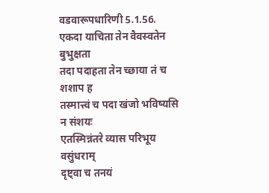वडवारूपधारिणी 5.1.56.
एकदा याचिता तेन वैवस्वतेन बुभुक्षता
तदा पदाहता तेन च्छाया तं च शशाप ह
तस्मात्त्वं च पदा खंजो भविष्यसि न संशयः
एतस्मिन्नंतरे व्यास परिभूय वसुंधराम्
दृष्ट्वा च तनयं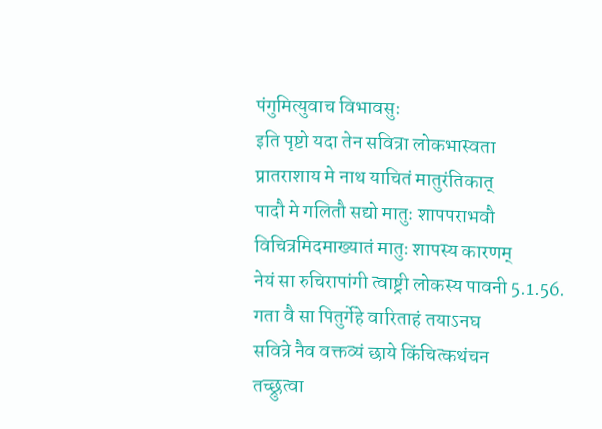पंगुमित्युवाच विभावसुः
इति पृष्टो यदा तेन सवित्रा लोकभास्वता
प्रातराशाय मे नाथ याचितं मातुरंतिकात्
पादौ मे गलितौ सद्यो मातुः शापपराभवौ
विचित्रमिदमाख्यातं मातुः शापस्य कारणम्
नेयं सा रुचिरापांगी त्वाष्ट्री लोकस्य पावनी 5.1.56.
गता वै सा पितुर्गेहे वारिताहं तयाऽनघ
सवित्रे नैव वक्तव्यं छाये किंचित्कथंचन
तच्छ्रुत्वा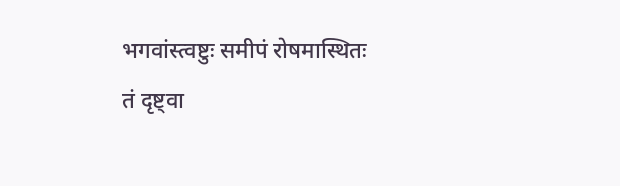भगवांस्त्वष्टुः समीपं रोषमास्थितः
तं दृष्ट्वा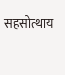सहसोत्थाय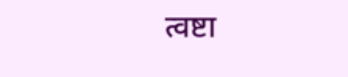त्वष्टा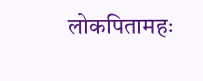लोकपितामहः